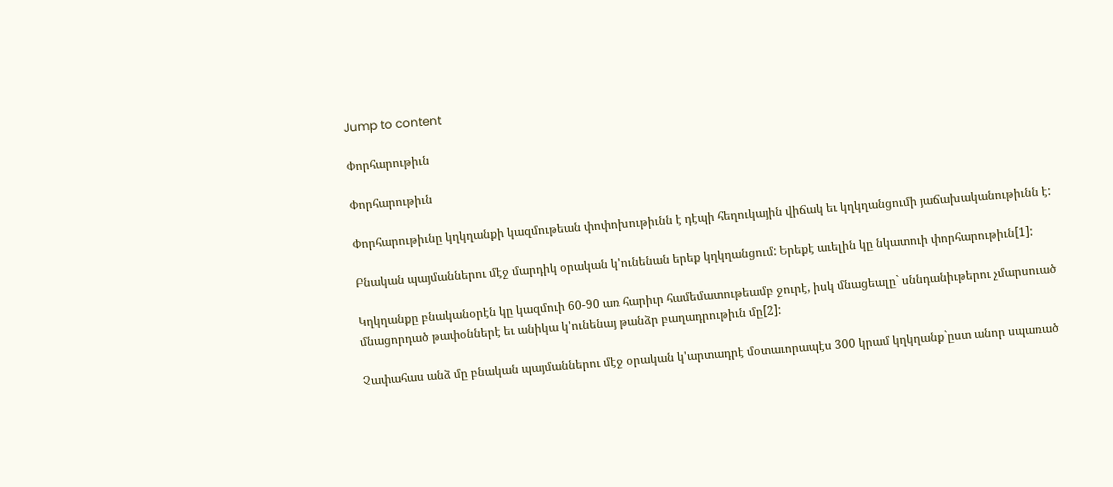Jump to content

Փորհարութիւն

Փորհարութիւն

Փորհարութիւնը կղկղանքի կազմութեան փոփոխութիւնն է դէպի հեղուկային վիճակ եւ կղկղանցումի յաճախականութիւնն է:

Բնական պայմաններու մէջ մարդիկ օրական կ'ունենան երեք կղկղանցում: Երեքէ աւելին կը նկատուի փորհարութիւն[1]:

Կղկղանքը բնականօրէն կը կազմուի 60-90 առ հարիւր համեմատութեամբ ջուրէ, իսկ մնացեալը` սննդանիւթերու չմարսուած մնացորդած թափօններէ եւ անիկա կ'ունենայ թանձր բաղադրութիւն մը[2]:

Չափահաս անձ մը բնական պայմաններու մէջ օրական կ'արտադրէ մօտաւորապէս 300 կրամ կղկղանք`ըստ անոր սպառած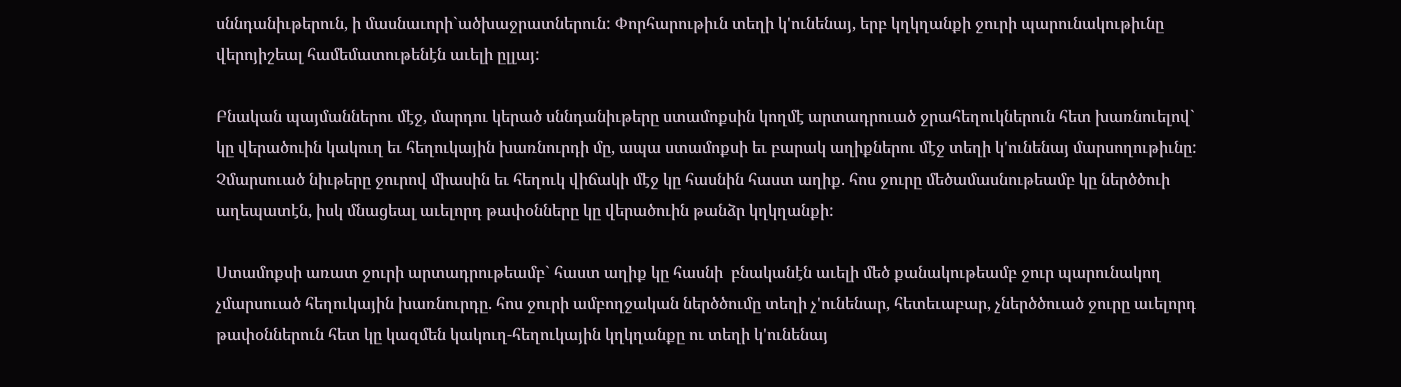սննդանիւթերուն, ի մասնաւորի`ածխաջրատներուն: Փորհարութիւն տեղի կ'ունենայ, երբ կղկղանքի ջուրի պարունակութիւնը վերոյիշեալ համեմատութենէն աւելի ըլլայ:

Բնական պայմաններու մէջ, մարդու կերած սննդանիւթերը ստամոքսին կողմէ արտադրուած ջրահեղուկներուն հետ խառնուելով` կը վերածուին կակուղ եւ հեղուկային խառնուրդի մը, ապա ստամոքսի եւ բարակ աղիքներու մէջ տեղի կ'ունենայ մարսողութիւնը: Չմարսուած նիւթերը ջուրով միասին եւ հեղուկ վիճակի մէջ կը հասնին հաստ աղիք. հոս ջուրը մեծամասնութեամբ կը ներծծուի աղեպատէն, իսկ մնացեալ աւելորդ թափօնները կը վերածուին թանձր կղկղանքի:

Ստամոքսի առատ ջուրի արտադրութեամբ` հաստ աղիք կը հասնի  բնականէն աւելի մեծ քանակութեամբ ջուր պարունակող չմարսուած հեղուկային խառնուրդը. հոս ջուրի ամբողջական ներծծումը տեղի չ'ունենար, հետեւաբար, չներծծուած ջուրը աւելորդ թափօններուն հետ կը կազմեն կակուղ-հեղուկային կղկղանքը ու տեղի կ'ունենայ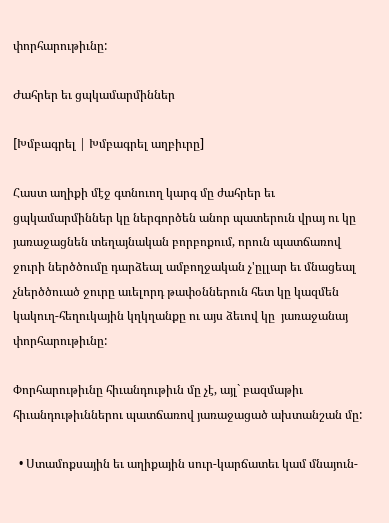փորհարութիւնը:

Ժահրեր եւ ցպկամարմիններ

[Խմբագրել | Խմբագրել աղբիւրը]

Հաստ աղիքի մէջ գտնուող կարգ մը ժահրեր եւ ցպկամարմիններ կը ներգործեն անոր պատերուն վրայ ու կը յառաջացնեն տեղայնական բորբոքում, որուն պատճառով ջուրի ներծծումը դարձեալ ամբողջական չ'ըլլար եւ մնացեալ չներծծուած ջուրը աւելորդ թափօններուն հետ կը կազմեն կակուղ-հեղուկային կղկղանքը ու այս ձեւով կը  յառաջանայ փորհարութիւնը:

Փորհարութիւնը հիւանդութիւն մը չէ, այլ` բազմաթիւ հիւանդութիւններու պատճառով յառաջացած ախտանշան մը:

  • Ստամոքսային եւ աղիքային սուր-կարճատեւ կամ մնայուն-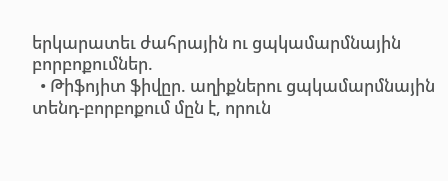երկարատեւ ժահրային ու ցպկամարմնային բորբոքումներ.
  • Թիֆոյիտ ֆիվըր. աղիքներու ցպկամարմնային տենդ-բորբոքում մըն է, որուն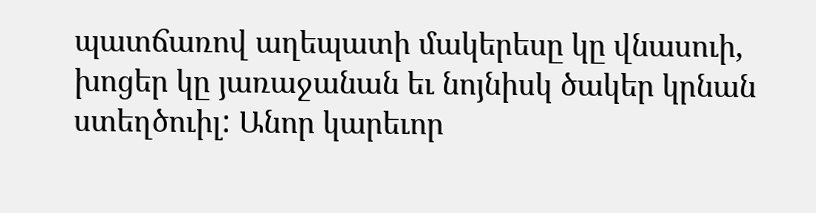պատճառով աղեպատի մակերեսը կը վնասուի, խոցեր կը յառաջանան եւ նոյնիսկ ծակեր կրնան ստեղծուիլ: Անոր կարեւոր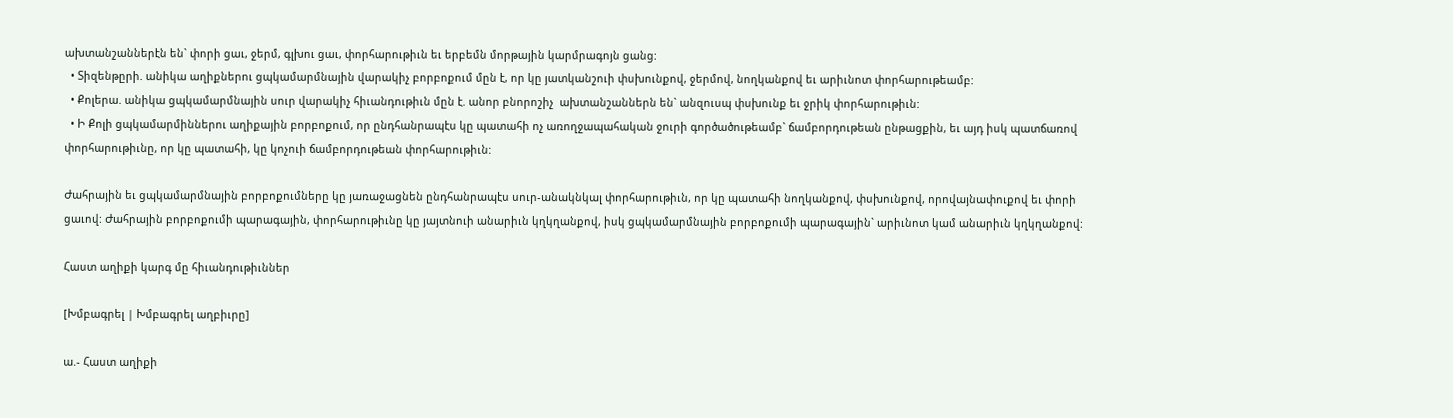ախտանշաններէն են` փորի ցաւ, ջերմ, գլխու ցաւ, փորհարութիւն եւ երբեմն մորթային կարմրագոյն ցանց:
  • Տիզենթըրի. անիկա աղիքներու ցպկամարմնային վարակիչ բորբոքում մըն է, որ կը յատկանշուի փսխունքով, ջերմով, նողկանքով եւ արիւնոտ փորհարութեամբ:
  • Քոլերա. անիկա ցպկամարմնային սուր վարակիչ հիւանդութիւն մըն է. անոր բնորոշիչ  ախտանշաններն են` անզուսպ փսխունք եւ ջրիկ փորհարութիւն:
  • Ի Քոլի ցպկամարմիններու աղիքային բորբոքում, որ ընդհանրապէս կը պատահի ոչ առողջապահական ջուրի գործածութեամբ` ճամբորդութեան ընթացքին, եւ այդ իսկ պատճառով փորհարութիւնը, որ կը պատահի, կը կոչուի ճամբորդութեան փորհարութիւն:

Ժահրային եւ ցպկամարմնային բորբոքումները կը յառաջացնեն ընդհանրապէս սուր-անակնկալ փորհարութիւն, որ կը պատահի նողկանքով, փսխունքով, որովայնափուքով եւ փորի ցաւով: Ժահրային բորբոքումի պարագային, փորհարութիւնը կը յայտնուի անարիւն կղկղանքով, իսկ ցպկամարմնային բորբոքումի պարագային` արիւնոտ կամ անարիւն կղկղանքով:

Հաստ աղիքի կարգ մը հիւանդութիւններ

[Խմբագրել | Խմբագրել աղբիւրը]

ա.- Հաստ աղիքի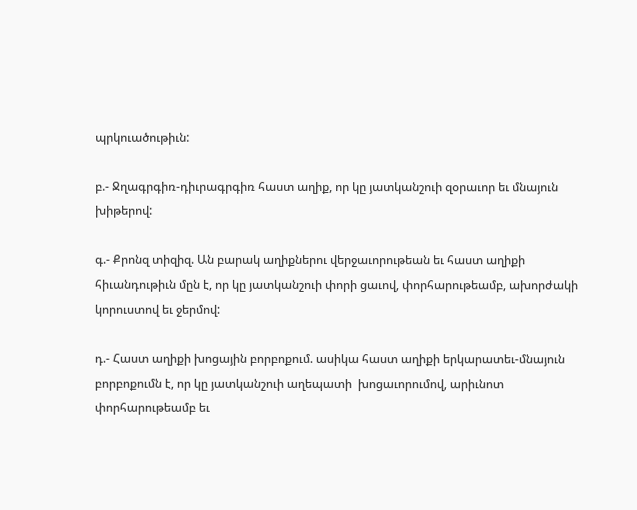պրկուածութիւն:

բ.- Ջղագրգիռ-դիւրագրգիռ հաստ աղիք, որ կը յատկանշուի զօրաւոր եւ մնայուն խիթերով:

գ.- Քրոնզ տիզիզ. Ան բարակ աղիքներու վերջաւորութեան եւ հաստ աղիքի հիւանդութիւն մըն է, որ կը յատկանշուի փորի ցաւով, փորհարութեամբ, ախորժակի կորուստով եւ ջերմով:

դ.- Հաստ աղիքի խոցային բորբոքում. ասիկա հաստ աղիքի երկարատեւ-մնայուն բորբոքումն է, որ կը յատկանշուի աղեպատի  խոցաւորումով, արիւնոտ փորհարութեամբ եւ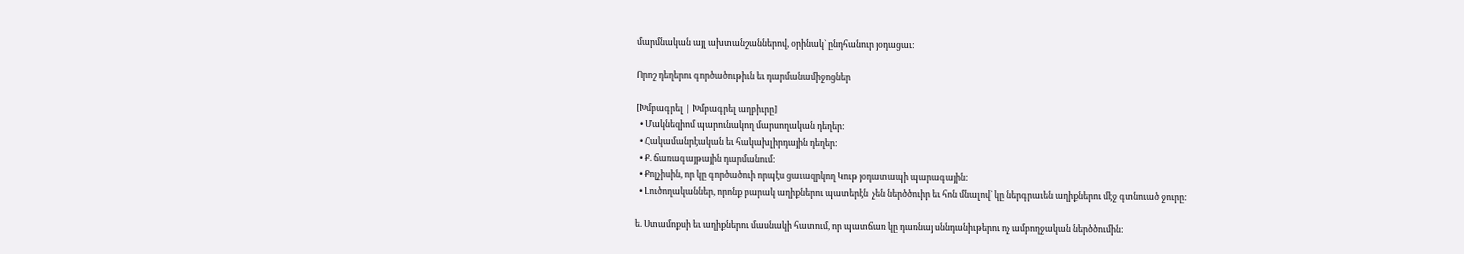մարմնական այլ ախտանշաններով, օրինակ` ընդհանուր յօդացաւ:

Որոշ դեղերու գործածութիւն եւ դարմանամիջոցներ

[Խմբագրել | Խմբագրել աղբիւրը]
  • Մակնեզիոմ պարունակող մարսողական դեղեր:
  • Հակամանրէական եւ հակախլիրդային դեղեր:
  • Ք. ճառագայթային դարմանում:
  • Քոլչիսին, որ կը գործածուի որպէս ցաւազրկող Կութ յօդատապի պարագային:
  • Լուծողականներ, որոնք բարակ աղիքներու պատերէն  չեն ներծծուիր եւ հոն մնալով` կը ներգրաւեն աղիքներու մէջ գտնուած ջուրը:

ե. Ստամոքսի եւ աղիքներու մասնակի հատում, որ պատճառ կը դառնայ սննդանիւթերու ոչ ամբողջական ներծծումին: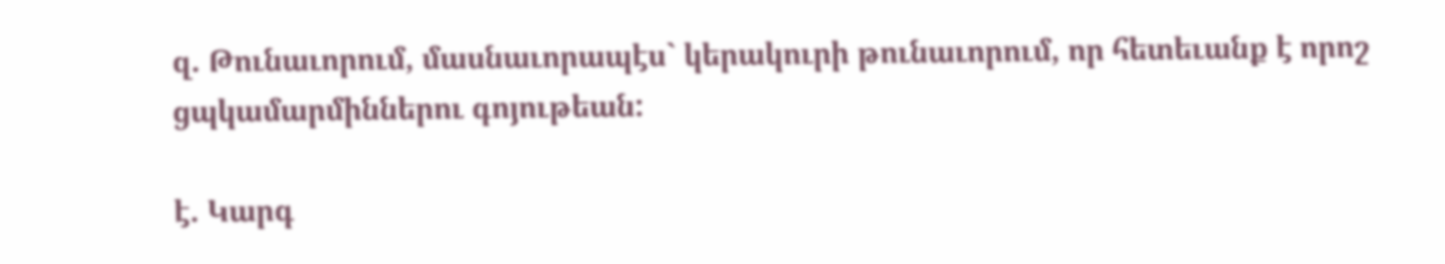զ. Թունաւորում, մասնաւորապէս` կերակուրի թունաւորում, որ հետեւանք է որոշ ցպկամարմիններու գոյութեան:

է. Կարգ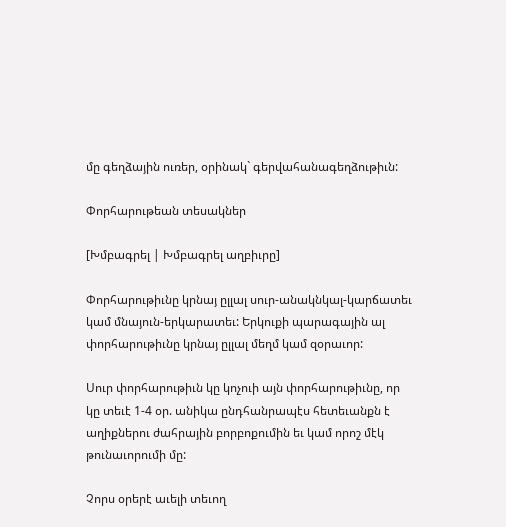մը գեղձային ուռեր, օրինակ` գերվահանագեղձութիւն:

Փորհարութեան տեսակներ

[Խմբագրել | Խմբագրել աղբիւրը]

Փորհարութիւնը կրնայ ըլլալ սուր-անակնկալ-կարճատեւ կամ մնայուն-երկարատեւ: Երկուքի պարագային ալ փորհարութիւնը կրնայ ըլլալ մեղմ կամ զօրաւոր:

Սուր փորհարութիւն կը կոչուի այն փորհարութիւնը, որ կը տեւէ 1-4 օր. անիկա ընդհանրապէս հետեւանքն է աղիքներու ժահրային բորբոքումին եւ կամ որոշ մէկ թունաւորումի մը:

Չորս օրերէ աւելի տեւող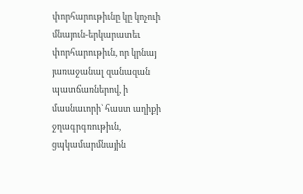փորհարութիւնը կը կոչուի մնայուն-երկարատեւ փորհարութիւն, որ կրնայ յառաջանալ զանազան պատճառներով, ի մասնաւորի` հաստ աղիքի ջղագրգռութիւն, ցպկամարմնային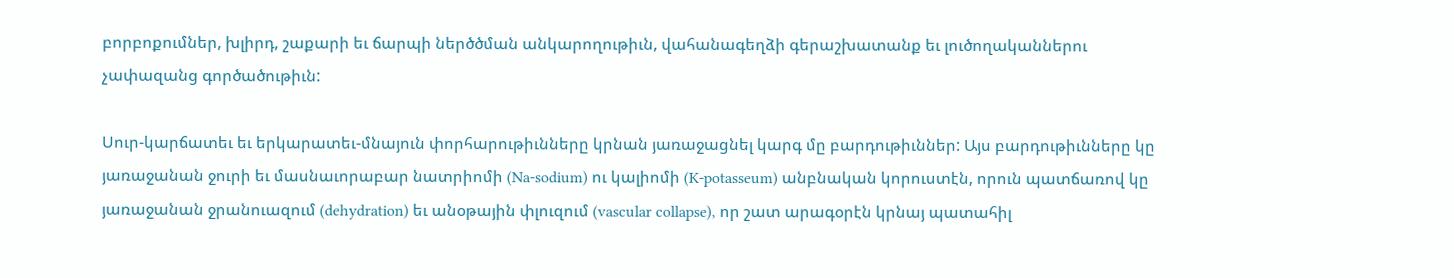բորբոքումներ, խլիրդ, շաքարի եւ ճարպի ներծծման անկարողութիւն, վահանագեղձի գերաշխատանք եւ լուծողականներու չափազանց գործածութիւն:

Սուր-կարճատեւ եւ երկարատեւ-մնայուն փորհարութիւնները կրնան յառաջացնել կարգ մը բարդութիւններ: Այս բարդութիւնները կը յառաջանան ջուրի եւ մասնաւորաբար նատրիոմի (Na-sodium) ու կալիոմի (K-potasseum) անբնական կորուստէն, որուն պատճառով կը յառաջանան ջրանուազում (dehydration) եւ անօթային փլուզում (vascular collapse), որ շատ արագօրէն կրնայ պատահիլ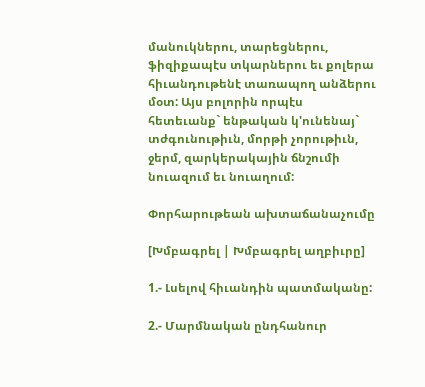մանուկներու, տարեցներու, ֆիզիքապէս տկարներու եւ քոլերա հիւանդութենէ տառապող անձերու մօտ: Այս բոլորին որպէս հետեւանք` ենթական կ'ունենայ`  տժգունութիւն, մորթի չորութիւն, ջերմ, զարկերակային ճնշումի նուազում եւ նուաղում:

Փորհարութեան ախտաճանաչումը

[Խմբագրել | Խմբագրել աղբիւրը]

1.- Լսելով հիւանդին պատմականը:

2.- Մարմնական ընդհանուր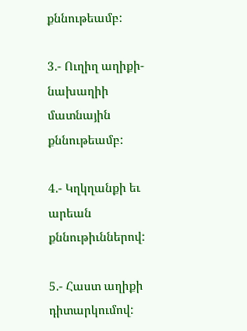քննութեամբ:

3.- Ուղիղ աղիքի-նախաղիի մատնային քննութեամբ:

4.- Կղկղանքի եւ արեան քննութիւններով:

5.- Հաստ աղիքի դիտարկումով: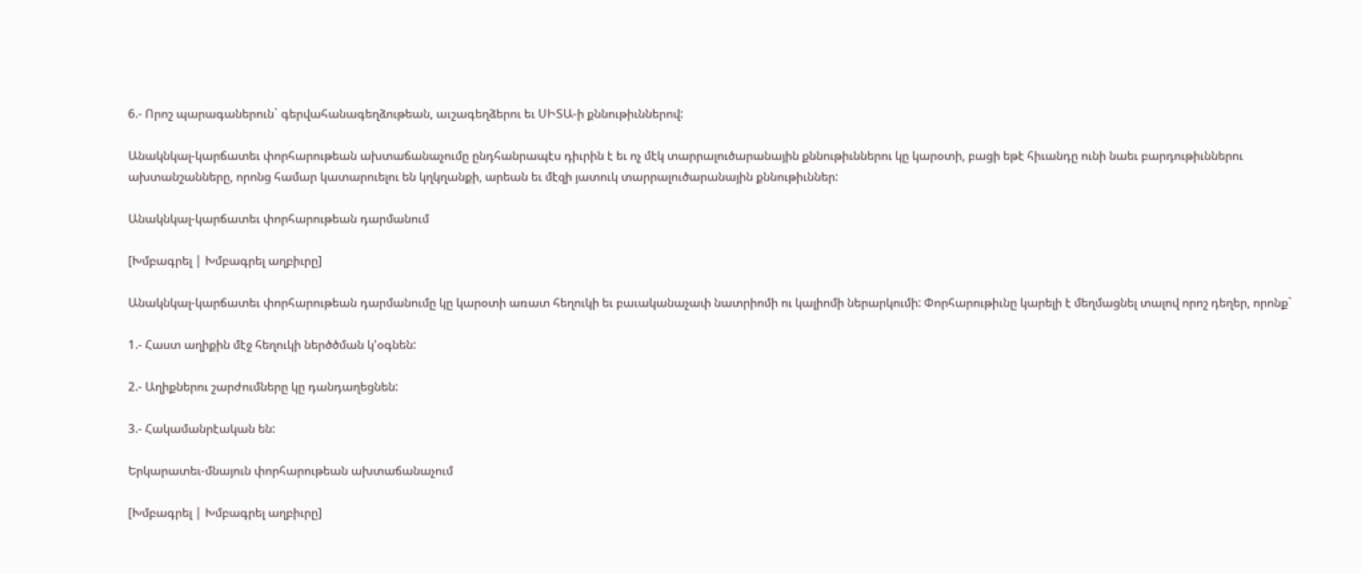6.- Որոշ պարագաներուն` գերվահանագեղձութեան, աւշագեղձերու եւ ՍԻՏԱ-ի քննութիւններով:

Անակնկալ-կարճատեւ փորհարութեան ախտաճանաչումը ընդհանրապէս դիւրին է եւ ոչ մէկ տարրալուծարանային քննութիւններու կը կարօտի, բացի եթէ հիւանդը ունի նաեւ բարդութիւններու ախտանշանները, որոնց համար կատարուելու են կղկղանքի, արեան եւ մէզի յատուկ տարրալուծարանային քննութիւններ:

Անակնկալ-կարճատեւ փորհարութեան դարմանում

[Խմբագրել | Խմբագրել աղբիւրը]

Անակնկալ-կարճատեւ փորհարութեան դարմանումը կը կարօտի առատ հեղուկի եւ բաւականաչափ նատրիոմի ու կալիոմի ներարկումի: Փորհարութիւնը կարելի է մեղմացնել տալով որոշ դեղեր, որոնք`

1.- Հաստ աղիքին մէջ հեղուկի ներծծման կ'օգնեն:

2.- Աղիքներու շարժումները կը դանդաղեցնեն:

3.- Հակամանրէական են:

Երկարատեւ-մնայուն փորհարութեան ախտաճանաչում

[Խմբագրել | Խմբագրել աղբիւրը]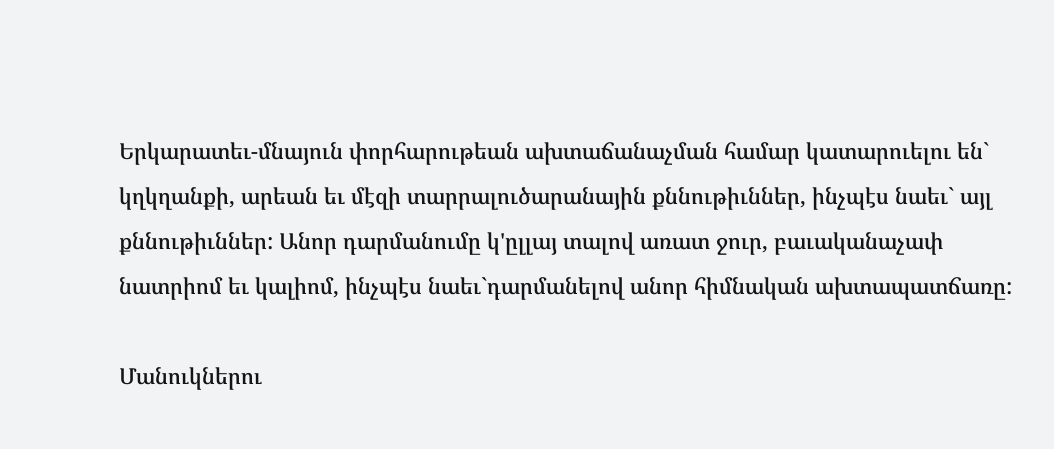Երկարատեւ-մնայուն փորհարութեան ախտաճանաչման համար կատարուելու են` կղկղանքի, արեան եւ մէզի տարրալուծարանային քննութիւններ, ինչպէս նաեւ` այլ քննութիւններ: Անոր դարմանումը կ'ըլլայ տալով առատ ջուր, բաւականաչափ նատրիոմ եւ կալիոմ, ինչպէս նաեւ`դարմանելով անոր հիմնական ախտապատճառը:

Մանուկներու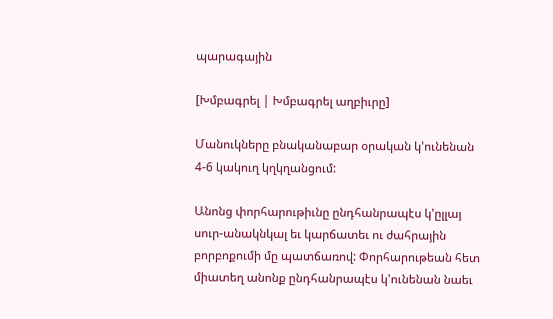պարագային

[Խմբագրել | Խմբագրել աղբիւրը]

Մանուկները բնականաբար օրական կ'ունենան 4-6 կակուղ կղկղանցում:

Անոնց փորհարութիւնը ընդհանրապէս կ'ըլլայ սուր-անակնկալ եւ կարճատեւ ու ժահրային բորբոքումի մը պատճառով: Փորհարութեան հետ միատեղ անոնք ընդհանրապէս կ'ունենան նաեւ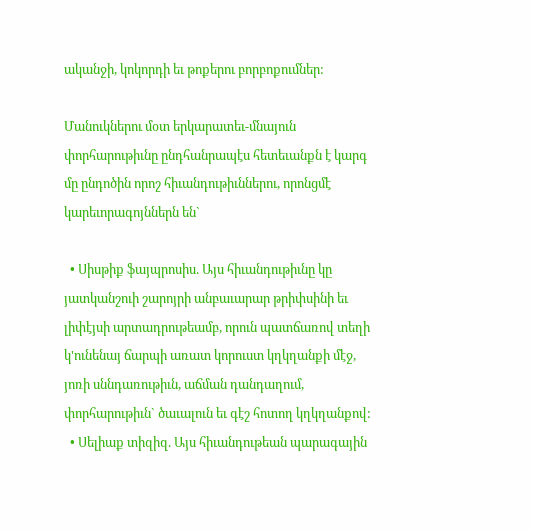ականջի, կոկորդի եւ թոքերու բորբոքումներ:

Մանուկներու մօտ երկարատեւ-մնայուն փորհարութիւնը ընդհանրապէս հետեւանքն է կարգ մը ընդոծին որոշ հիւանդութիւններու, որոնցմէ կարեւորագոյններն են`

  • Սիսթիք ֆայպրոսիս. Այս հիւանդութիւնը կը յատկանշուի շարոյրի անբաւարար թրիփսինի եւ լիփէյսի արտադրութեամբ, որուն պատճառով տեղի կ'ունենայ ճարպի առատ կորուստ կղկղանքի մէջ, յոռի սննդառութիւն, աճման դանդաղում, փորհարութիւն` ծաւալուն եւ գէշ հոտող կղկղանքով:
  • Սելիաք տիզիզ. Այս հիւանդութեան պարագային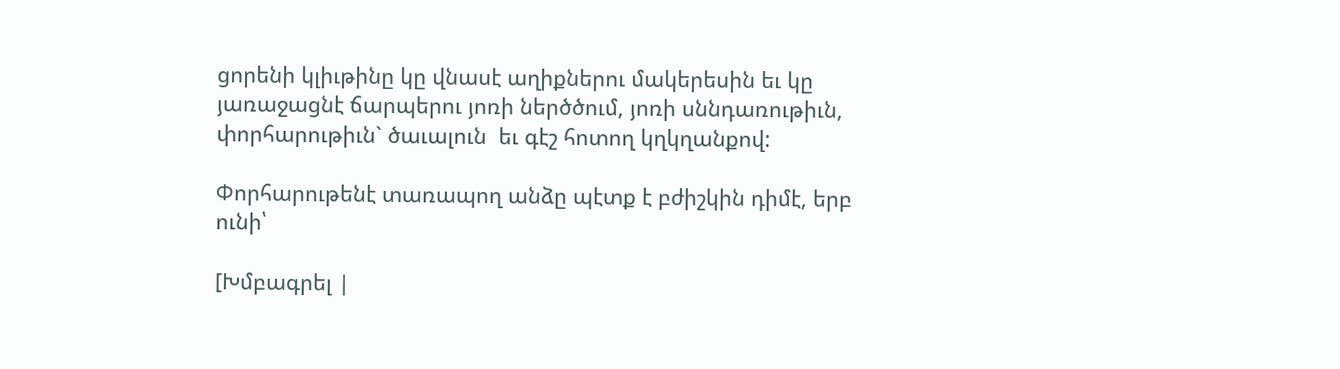ցորենի կլիւթինը կը վնասէ աղիքներու մակերեսին եւ կը յառաջացնէ ճարպերու յոռի ներծծում, յոռի սննդառութիւն, փորհարութիւն` ծաւալուն  եւ գէշ հոտող կղկղանքով:

Փորհարութենէ տառապող անձը պէտք է բժիշկին դիմէ, երբ ունի՝

[Խմբագրել |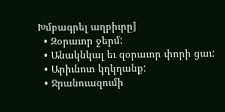Խմբագրել աղբիւրը]
  • Զօրաւոր ջերմ:
  • Անակնկալ եւ զօրաւոր փորի ցաւ:
  • Արիւնոտ կղկղանք:
  • Ջրանուազումի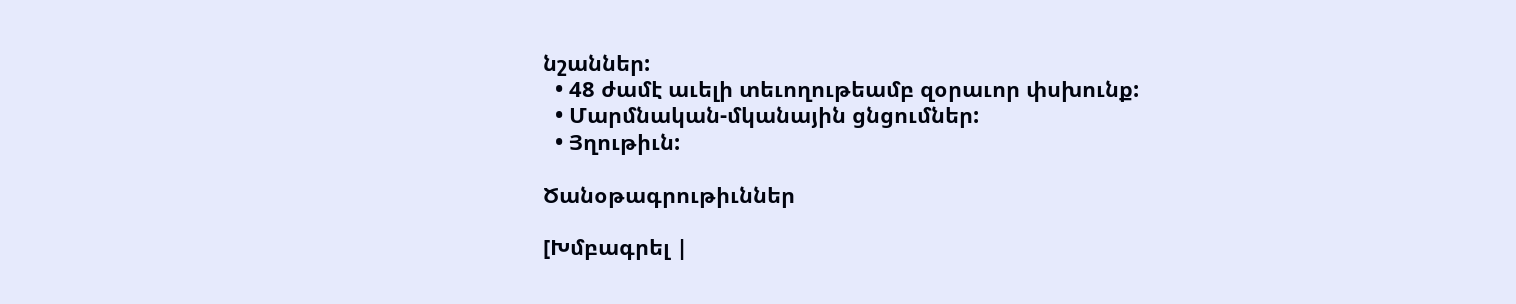նշաններ:
  • 48 ժամէ աւելի տեւողութեամբ զօրաւոր փսխունք:
  • Մարմնական-մկանային ցնցումներ:
  • Յղութիւն:

Ծանօթագրութիւններ

[Խմբագրել |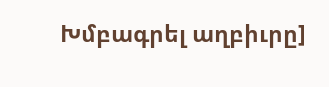Խմբագրել աղբիւրը]